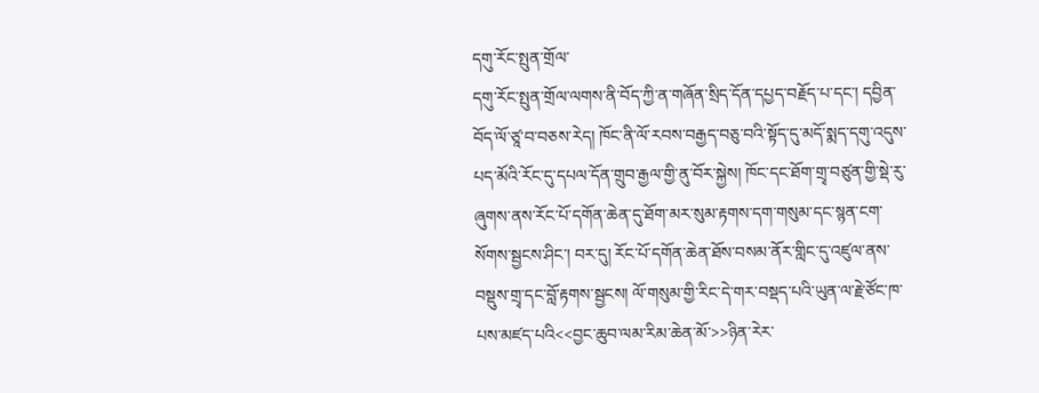དགུ་རོང་སྤུན་གྲོལ་
དགུ་རོང་སྤུན་གྲོལ་ལགས་ནི་བོད་ཀྱི་ན་གཞོན་སྲིད་དོན་དཔྱད་བརྗོད་པ་དང་། དབྱིན་བོད་ལོ་ཙཱ་བ་བཅས་རེད། ཁོང་ནི་ལོ་རབས་བརྒྱད་བཅུ་བའི་སྟོད་དུ་མདོ་སྨད་དགུ་འདུས་པད་མོའི་རོང་དུ་དཔལ་དོན་གྲུབ་རྒྱལ་གྱི་ནུ་བོར་སྐྱེས། ཁོང་དང་ཐོག་གྲྭ་བཙུན་གྱི་སྡེ་རུ་ཞུགས་ནས་རོང་པོ་དགོན་ཆེན་དུ་ཐོག་མར་སུམ་རྟགས་དག་གསུམ་དང་སྙན་ངག་སོགས་སྦྱངས་ཤིང་། བར་དུ། རོང་པོ་དགོན་ཆེན་ཐོས་བསམ་ནོར་གླིང་དུ་འཛུལ་ནས་བསྡུས་གྲྭ་དང་བློ་རྟགས་སྦྱངས། ལོ་གསུམ་གྱི་རིང་དེ་གར་བསྡད་པའི་ཡུན་ལ་རྗེ་ཙོང་ཁ་པས་མཛད་པའི<<བྱང་ཆུབ་ལམ་རིམ་ཆེན་མོ་>>ཉིན་རེར་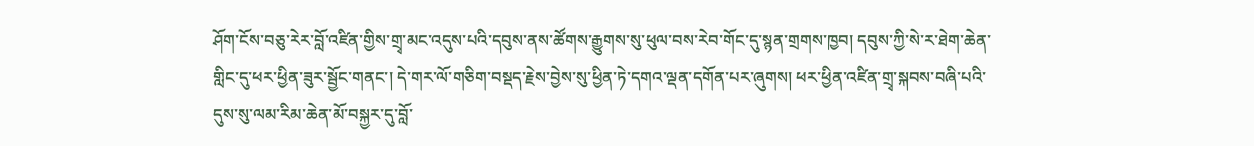ཤོག་ངོས་བཅུ་རེར་བློ་འཛིན་གྱིས་གྲྭ་མང་འདུས་པའི་དབུས་ནས་ཚོགས་རྒྱུགས་སུ་ཕུལ་བས་རེབ་གོང་དུ་སྙན་གྲགས་ཁྱབ། དབུས་ཀྱི་སེ་ར་ཐེག་ཆེན་གླིང་དུ་ཕར་ཕྱིན་ཟུར་སྦྱོང་གནང་། དེ་གར་ལོ་གཅིག་བསྡད་རྗེས་བྱེས་སུ་ཕྱིན་ཏེ་དགའ་ལྡན་དགོན་པར་ཞུགས། ཕར་ཕྱིན་འཛིན་གྲྭ་སྐབས་བཞི་པའི་དུས་སུ་ལམ་རིམ་ཆེན་མོ་བསྐྱར་དུ་བློ་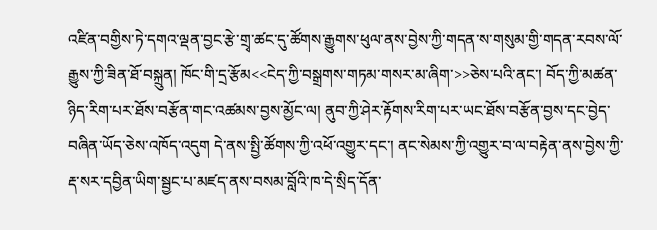འཛིན་བགྱིས་ཏེ་དགའ་ལྡན་བྱང་རྩེ་གྲྭ་ཚང་དུ་ཚོགས་རྒྱུགས་ཕུལ་ནས་བྱེས་ཀྱི་གདན་ས་གསུམ་གྱི་གདན་རབས་ལོ་རྒྱུས་ཀྱི་ཟིན་ཐོ་བསྐྲུན། ཁོང་གི་དྲ་རྩོམ<<ངེད་ཀྱི་བསྒྲགས་གཏམ་གསར་མ་ཞིག་>>ཅེས་པའི་ནང་། བོད་ཀྱི་མཚན་ཉིད་རིག་པར་ཐོས་བརྩོན་གང་འཚམས་བྱས་མྱོང་ལ། ནུབ་ཀྱི་ཤེར་རྟོགས་རིག་པར་ཡང་ཐོས་བརྩོན་བྱས་དང་བྱེད་བཞིན་ཡོད་ཅེས་འཁོད་འདུག དེ་ནས་སྤྱི་ཚོགས་ཀྱི་འཕོ་འགྱུར་དང་། ནང་སེམས་ཀྱི་འགྱུར་བ་ལ་བརྟེན་ནས་བྱེས་ཀྱི་རྡ་སར་དབྱིན་ཡིག་སྦྱང་པ་མཛད་ནས་བསམ་བློའི་ཁ་དེ་སྲིད་དོན་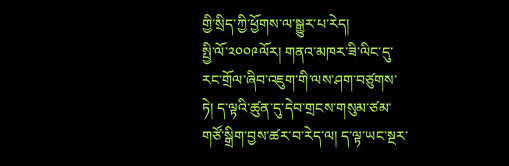གྱི་སྲིད་ཀྱི་ཕྱོགས་ལ་སྒྱུར་པ་རེད།
སྤྱི་ལོ་༢༠༠༩ལོར། གནའ་མཁར་ཟི་ལིང་དུ་རང་གྲོལ་ཞིབ་འཇུག་གི་ལས་ཤག་བཙུགས་ཏེ། ད་ལྟའི་ཚུན་དུ་དེབ་གྲངས་གསུམ་ཙམ་གཙོ་སྒྲིག་བྱས་ཚར་བ་རེད་ལ། ད་ལྟ་ཡང་སྔར་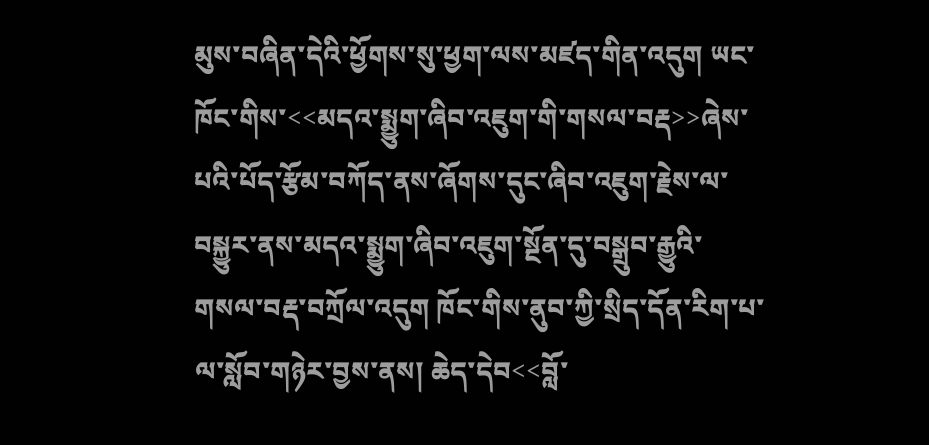མུས་བཞིན་དེའི་ཕྱོགས་སུ་ཕྱག་ལས་མཛད་གིན་འདུག ཡང་ཁོང་གིས་<<མདའ་སྨྱུག་ཞིབ་འཇུག་གི་གསལ་བརྡ>>ཞེས་པའི་པོད་རྩོམ་བཀོད་ནས་ཞོགས་དུང་ཞིབ་འཇུག་རྗེས་ལ་བསྐྱུར་ནས་མདའ་སྨྱུག་ཞིབ་འཇུག་སྔོན་དུ་བསྒྲུབ་རྒྱུའི་གསལ་བརྡ་བཀྲོལ་འདུག ཁོང་གིས་ནུབ་ཀྱི་སྲིད་དོན་རིག་པ་ལ་སློབ་གཉེར་བྱས་ནས། ཆེད་དེབ<<བློ་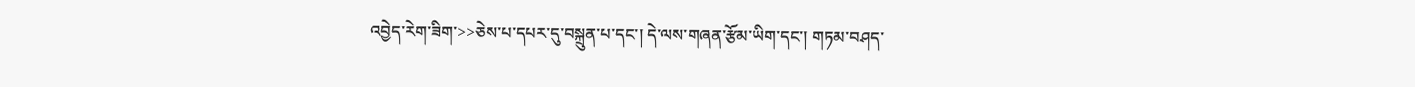འབྱེད་རེག་ཟིག་>>ཅེས་པ་དཔར་དུ་བསྐྲུན་པ་དང་། དེ་ལས་གཞན་རྩོམ་ཡིག་དང་། གཏམ་བཤད་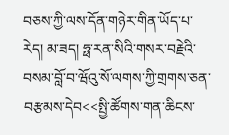བཅས་ཀྱི་ལས་དོན་གཉེར་གིན་ཡོད་པ་རེད། མ་ཟད། ཧྥ་རན་སིའི་གསར་བརྗེའི་བསམ་བློ་བ་ཝོའུ་སོ་ལགས་ཀྱི་གྲགས་ཅན་བརྩམས་དེབ<<སྤྱི་ཚོགས་གན་ཆིངས་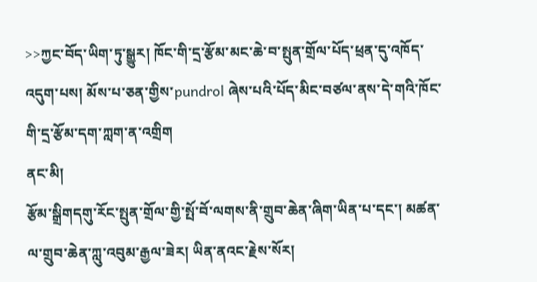>>ཀྱང་བོད་ཡིག་ཏུ་སྒྱུར། ཁོང་གི་དྲ་རྩོམ་མང་ཆེ་བ་སྤུན་གྲོལ་པོད་ཕྲན་དུ་འཁོད་འདུག་པས། མོས་པ་ཅན་གྱིས་pundrol ཞེས་པའི་པོད་མིང་བཙལ་ནས་དེ་གའི་ཁོང་གི་དྲ་རྩོམ་དག་ཀླག་ན་འགྲིག
ནང་མི།
རྩོམ་སྒྲིགདགུ་རོང་སྤུན་གྲོལ་གྱི་སྤོ་བོ་ལགས་ནི་གྲུབ་ཆེན་ཞིག་ཡིན་པ་དང་། མཚན་ལ་གྲུབ་ཆེན་ཀླུ་འབུམ་རྒྱལ་ཟེར། ཡིན་ནའང་རྗེས་སོར།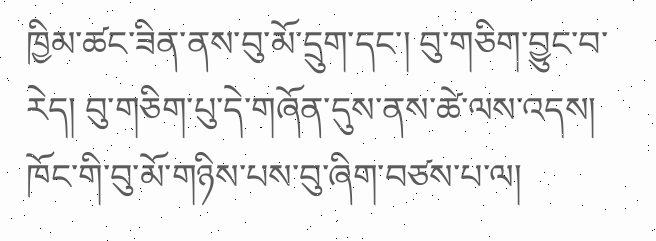ཁྱིམ་ཚང་ཟིན་ནས་བུ་མོ་དྲུག་དང་། བུ་གཅིག་བྱུང་བ་རེད། བུ་གཅིག་པུ་དེ་གཞོན་དུས་ནས་ཚེ་ལས་འདས། ཁོང་གི་བུ་མོ་གཉིས་པས་བུ་ཞིག་བཙས་པ་ལ།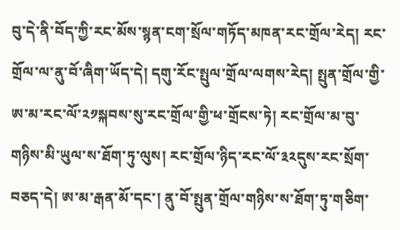བུ་དེ་ནི་བོད་ཀྱི་རང་མོས་སྙན་ངག་སྲོལ་གཏོད་མཁན་རང་གྲོལ་རེད། རང་གྲོལ་ལ་ནུ་བོ་ཞིག་ཡོད་དེ། དགུ་རོང་སྤུལ་གྲོལ་ལགས་རེད། སྤུན་གྲོལ་གྱི་ཨ་མ་རང་ལོ་༢༡སྐབས་སུ་རང་གྲོལ་གྱི་ཕ་གྲོངས་ཏེ། རང་གྲོལ་མ་བུ་གཉིས་མི་ཡུལ་ས་ཐོག་ཏུ་ལུས། རང་གྲོལ་ཉིད་རང་ལོ་༣༢དུས་རང་སྲོག་བཅད་དེ། ཨ་མ་རྒན་མོ་དང་། ནུ་བོ་སྤུན་གྲོལ་གཉིས་ས་ཐོག་ཏུ་གཅིག་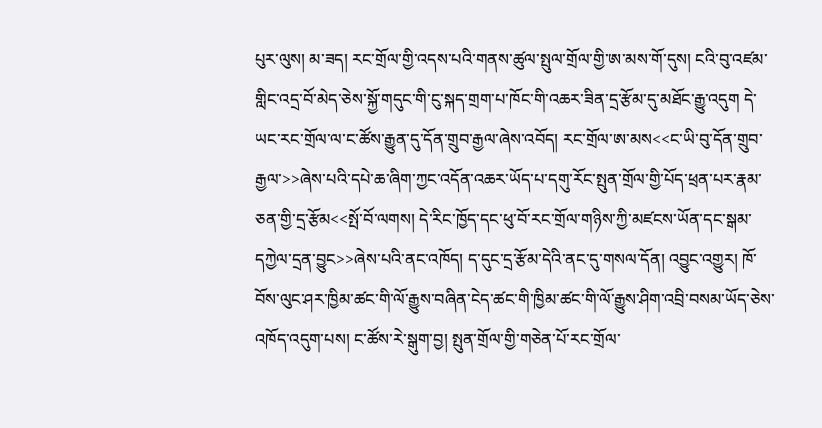པུར་ལུས། མ་ཟད། རང་གྲོལ་གྱི་འདས་པའི་གནས་ཚུལ་སྤུལ་གྲོལ་གྱི་ཨ་མས་གོ་དུས། ངའི་བུ་འཛམ་གླིང་འདྲ་བོ་མེད་ཅེས་སྐྱོ་གདུང་གི་ངུ་སྐད་གྲག་པ་ཁོང་གི་འཆར་ཟིན་དྲ་རྩོམ་དུ་མཐོང་རྒྱུ་འདུག དེ་ཡང་རང་གྲོལ་ལ་ང་ཚོས་རྒྱུན་དུ་དོན་གྲུབ་རྒྱལ་ཞེས་འབོད། རང་གྲོལ་ཨ་མས<<ང་ཡི་བུ་དོན་གྲུབ་རྒྱལ་>>ཞེས་པའི་དཔེ་ཆ་ཞིག་ཀྱང་འདོན་འཆར་ཡོད་པ་དགུ་རོང་སྤུན་གྲོལ་གྱི་པོད་ཕྲན་པར་རྣམ་ཅན་གྱི་དྲ་རྩོམ<<སྤོ་བོ་ལགས། དེ་རིང་ཁྱོད་དང་ཕུ་བོ་རང་གྲོལ་གཉིས་ཀྱི་མཛངས་ཡོན་དང་སྒམ་དཀྱེལ་དྲན་བྱུང>>ཞེས་པའི་ནང་འཁོད། ད་དུང་དྲ་རྩོམ་དེའི་ནང་དུ་གསལ་དོན། འབྱུང་འགྱུར། ཁོ་བོས་ལུང་ཤར་ཁྱིམ་ཚང་གི་ལོ་རྒྱུས་བཞིན་ངེད་ཚང་གི་ཁྱིམ་ཚང་གི་ལོ་རྒྱུས་ཤིག་འབྲི་བསམ་ཡོད་ཅེས་འཁོད་འདུག་པས། ང་ཚོས་རེ་སྒུག་བྱ། སྤུན་གྲོལ་གྱི་གཅེན་པོ་རང་གྲོལ་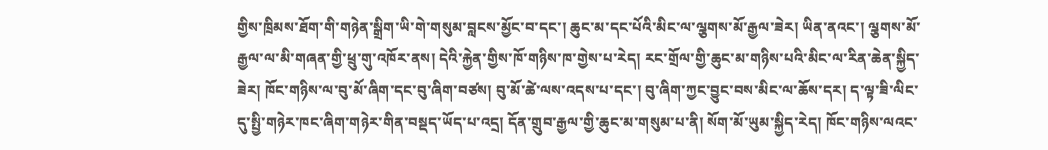གྱིས་ཁྲིམས་ཐོག་གི་གཉེན་སྒྲིག་ཡི་གེ་གསུམ་བླངས་མྱོང་བ་དང་། ཆུང་མ་དང་པོའི་མིང་ལ་ལྕགས་མོ་རྒྱལ་ཟེར། ཡིན་ནའང་། ལྕགས་མོ་རྒྱལ་ལ་མི་གཞན་གྱི་ཕྲུ་གུ་འཁོར་ནས། དེའི་རྐྱེན་གྱིས་ཁོ་གཉིས་ཁ་གྱེས་པ་རེད། རང་གྲོལ་གྱི་ཆུང་མ་གཉིས་པའི་མིང་ལ་རིན་ཆེན་སྐྱིད་ཟེར། ཁོང་གཉིས་ལ་བུ་མོ་ཞིག་དང་བུ་ཞིག་བཙས། བུ་མོ་ཚེ་ལས་འདས་པ་དང་། བུ་ཞིག་ཀྱང་བྱུང་བས་མིང་ལ་ཆོས་དར། ད་ལྟ་ཟི་ལིང་དུ་སྤྱི་གཉེར་ཁང་ཞིག་གཉེར་གིན་བསྡད་ཡོད་པ་འདྲ། དོན་གྲུབ་རྒྱལ་གྱི་ཆུང་མ་གསུམ་པ་ནི། སོག་མོ་ཡུམ་སྐྱིད་རེད། ཁོང་གཉིས་ལའང་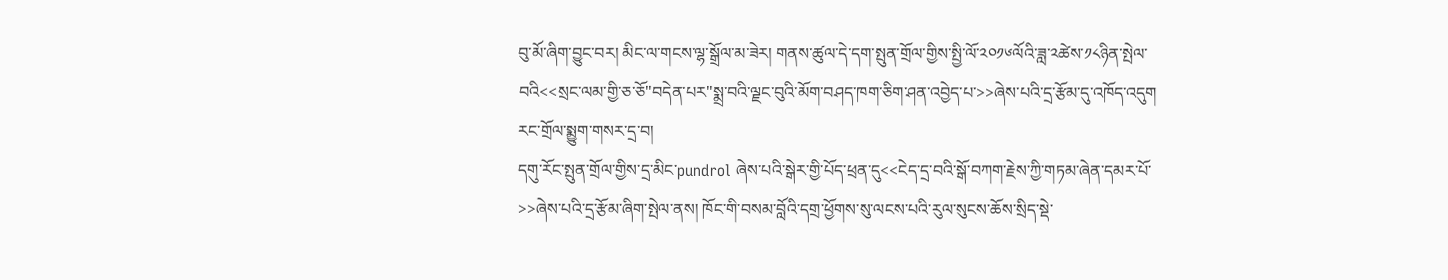བུ་མོ་ཞིག་བྱུང་བར། མིང་ལ་གངས་ལྷ་སྒྲོལ་མ་ཟེར། གནས་ཚུལ་དེ་དག་སྤུན་གྲོལ་གྱིས་སྤྱི་ལོ་༢༠༡༦ལོའི་ཟླ་༢ཚེས་༡༨ཉིན་སྤེལ་བའི<<སྲང་ལམ་གྱི་ཅ་ཅོ"བདེན་པར"སྨྲ་བའི་ལྗང་བུའི་མོག་བཤད་ཁག་ཅིག་ཤན་འབྱེད་པ་>>ཞེས་པའི་དྲ་རྩོམ་དུ་འཁོད་འདུག
རང་གྲོལ་སྨྱུག་གསར་དྲ་བ།
དགུ་རོང་སྤུན་གྲོལ་གྱིས་དྲ་མིང་pundrol ཞེས་པའི་སྒེར་གྱི་པོད་ཕྲན་དུ<<ངེད་དྲ་བའི་སྒོ་བཀག་རྗེས་ཀྱི་གཏམ་ཞེན་དམར་པོ་>>ཞེས་པའི་དྲ་རྩོམ་ཞིག་སྤེལ་ནས། ཁོང་གི་བསམ་བློའི་དགྲ་ཕྱོགས་སུ་ལངས་པའི་རུལ་སུངས་ཆོས་སྲིད་སྡེ་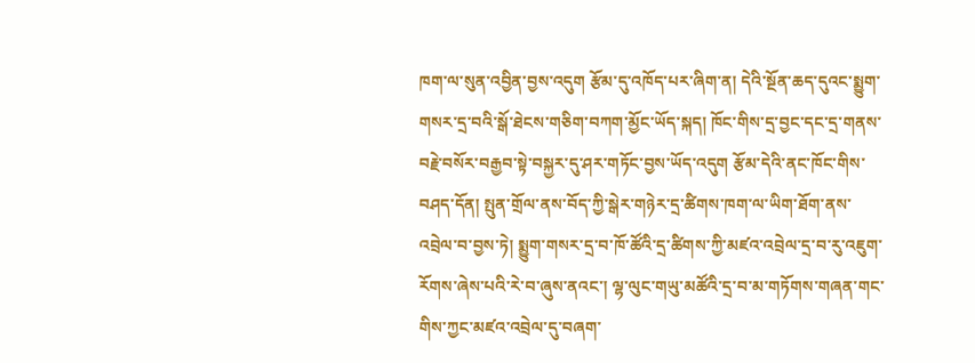ཁག་ལ་སུན་འབྱིན་བྱས་འདུག རྩོམ་དུ་འཁོད་པར་ཞིག་ན། དེའི་སྔོན་ཆད་དུའང་སྨྱུག་གསར་དྲ་བའི་སྒོ་ཐེངས་གཅིག་བཀག་མྱོང་ཡོད་སྐད། ཁོང་གིས་དྲ་བྱང་དང་དྲ་གནས་བརྗེ་བསོར་བརྒྱབ་སྟེ་བསྐྱར་དུ་ཤར་གཏོང་བྱས་ཡོད་འདུག རྩོམ་དེའི་ནང་ཁོང་གིས་བཤད་དོན། སྤུན་གྲོལ་ནས་བོད་ཀྱི་སྒེར་གཉེར་དྲ་ཚིགས་ཁག་ལ་ཡིག་ཐོག་ནས་འབྲེལ་བ་བྱས་ཏེ། སྨྱུག་གསར་དྲ་བ་ཁོ་ཚོའི་དྲ་ཚིགས་ཀྱི་མཛའ་འབྲེལ་དྲ་བ་རུ་འཇུག་རོགས་ཞེས་པའི་རེ་བ་ཞུས་ནའང་། ལྷ་ལུང་གཡུ་མཚོའི་དྲ་བ་མ་གཏོགས་གཞན་གང་གིས་ཀྱང་མཛའ་འབྲེལ་དུ་བཞག་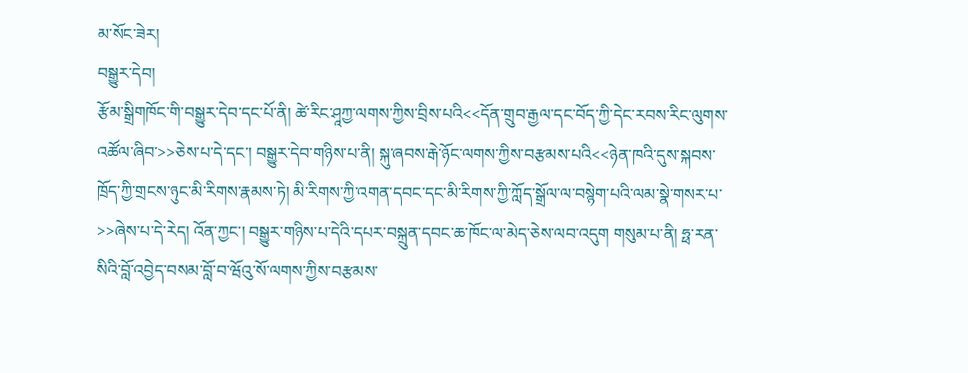མ་སོང་ཟེར།
བསྒྱུར་དེབ།
རྩོམ་སྒྲིགཁོང་གི་བསྒྱུར་དེབ་དང་པོ་ནི། ཚེ་རིང་ཤཱཀྱ་ལགས་ཀྱིས་བྲིས་པའི<<དོན་གྲུབ་རྒྱལ་དང་བོད་ཀྱི་དེང་རབས་རིང་ལུགས་འཚོལ་ཞིབ་>>ཅེས་པ་དེ་དང་། བསྒྱུར་དེབ་གཉིས་པ་ནི། སྐུ་ཞབས་རྒེ་ཉོང་ལགས་ཀྱིས་བརྩམས་པའི<<ཉེན་ཁའི་དུས་སྐབས་ཁྲོད་ཀྱི་གྲངས་ཉུང་མི་རིགས་རྣམས་ཏེ། མི་རིགས་ཀྱི་འགན་དབང་དང་མི་རིགས་ཀྱི་ཀློད་སྒྲོལ་ལ་བསྙེག་པའི་ལམ་སྣེ་གསར་པ་>>ཞེས་པ་དེ་རེད། འོན་ཀྱང་། བསྒྱུར་གཉིས་པ་དེའི་དཔར་བསྐྲུན་དབང་ཆ་ཁོང་ལ་མེད་ཅེས་ལབ་འདུག གསུམ་པ་ནི། ཧྥ་རན་སིའི་བློ་འབྱེད་བསམ་བློ་བ་ཝོའུ་སོ་ལགས་ཀྱིས་བརྩམས་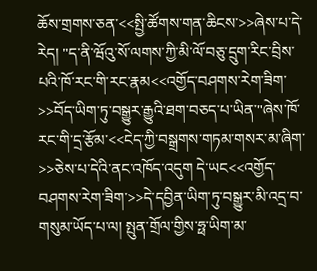ཆོས་གྲགས་ཅན་<<སྤྱི་ཚོགས་གན་ཆིངས་>>ཞེས་པ་དེ་རེད། "ད་ནི་ཝོའུ་སོ་ལགས་ཀྱི་མི་ལོ་བཅུ་དྲུག་རིང་བྲིས་པའི་ཁོ་རང་གི་རང་རྣམ<<འགྱོད་བཤགས་རེག་ཟིག་>>བོད་ཡིག་ཏུ་བསྒྱུར་རྒྱུའི་ཐག་བཅད་པ་ཡིན་"ཞེས་ཁོ་རང་གི་དྲ་རྩོམ་<<ངེད་ཀྱི་བསྒྲགས་གཏམ་གསར་མ་ཞིག་>>ཅེས་པ་དེའི་ནང་འཁོད་འདུག དེ་ཡང<<འགྱོད་བཤགས་རེག་ཟིག་>>དེ་དབྱིན་ཡིག་ཏུ་བསྒྱུར་མི་འདྲ་བ་གསུམ་ཡོད་པ་ལ། སྤུན་གྲོལ་གྱིས་ཧྥ་ཡིག་མ་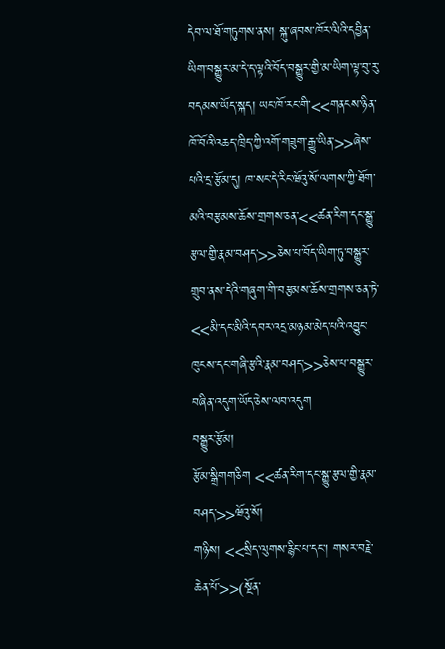དེབ་ལ་ཐོ་གཏུགས་ནས། སྐུ་ཞབས་ཁོར་ལིའི་དབྱིན་ཡིག་བསྒྱུར་མ་དེ་ད་ལྟའི་བོད་བསྒྱུར་གྱི་མ་ཡིག་ལྟ་བུ་རུ་བདམས་ཡོད་སྐད། ཡང་ཁོ་རང་གི་<<གནངས་ཉིན་ཁོ་བོའི་འཆད་ཁྲིད་ཀྱི་འགོ་གཟུག་རྒྱུ་ཡིན་>>ཞེས་པའི་དྲ་རྩོམ་དུ། ཁ་སང་དེ་རིང་ཝོའུ་སོ་ལགས་ཀྱི་ཐོག་མའི་བརྩམས་ཆོས་གྲགས་ཅན་<<ཚན་རིག་དང་སྒྱུ་རྩལ་གྱི་རྣམ་བཤད་>>ཅེས་པ་བོད་ཡིག་ཏུ་བསྒྱུར་གྲུབ་ནས་དེའི་གཞུག་གི་བརྩམས་ཆོས་གྲགས་ཅན་ཏེ་<<མི་དང་མིའི་དབར་འདྲ་མཉམ་མེད་པའི་འབྱུང་ཁུངས་དང་གཞི་རྩའི་རྣམ་བཤད་>>ཅེས་པ་བསྒྱུར་བཞིན་འདུག་ཡོད་ཅེས་ལབ་འདུག
བསྒྱུར་རྩོམ།
རྩོམ་སྒྲིགགཅིག <<ཚན་རིག་དང་སྒྱུ་རྩལ་གྱི་རྣམ་བཤད་>>ཝོའུ་སོ།
གཉིས། <<སྲིད་ལུགས་རྙིང་པ་དང་། གསར་བརྗེ་ཆེན་པོ་>>(སྔོན་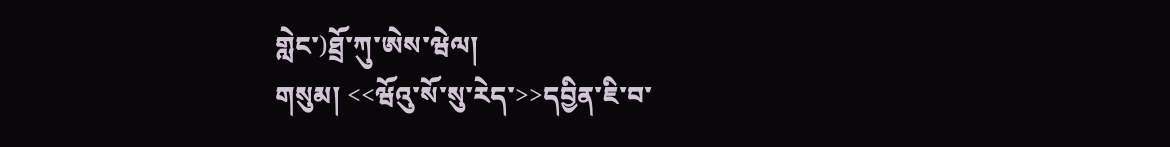གླེང་)ཐྲོ་ཀུ་ཨེས་ཝེལ།
གསུམ། <<ཝོའུ་སོ་སུ་རེད་>>དབྱིན་ཇི་བ་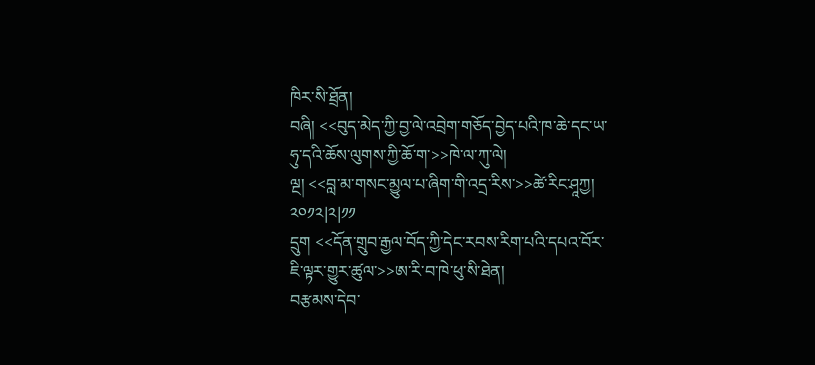ཁིར་སི་ཐྲོན།
བཞི། <<བུད་མེད་ཀྱི་བྱ་ལེ་འབྲེག་གཅོད་བྱེད་པའི་ཁ་ཆེ་དང་ཡ་ཧུ་དའི་ཆོས་ལུགས་ཀྱི་ཆོ་ག་>>ཁེ་ལ་ཀུ་ལེ།
ལྔ། <<བླ་མ་གསང་མྱུལ་པ་ཞིག་གི་འདྲ་རིས་>>ཚེ་རིང་ཤཱཀྱ། ༢༠༡༢|༢|༡༡
དྲུག <<དོན་གྲུབ་རྒྱལ་བོད་ཀྱི་དེང་རབས་རིག་པའི་དཔའ་བོར་ཇི་ལྟར་གྱུར་ཚུལ་>>ཨ་རི་བ་ཁེ་ཕུ་སི་ཐེན།
བརྩམས་དེབ་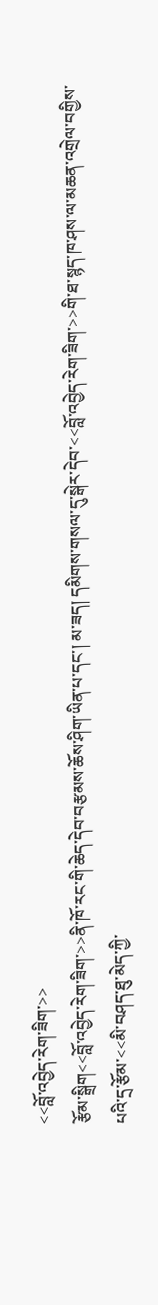<<བློ་འབྱེད་རེག་ཟིག་>>
རྩོམ་སྒྲིག<<བློ་འབྱེད་རེག་ཟིག་>>ནི་ཁོ་རང་གི་ཆེད་དེབ་བརྩམས་ཆོས་ཤིག་ཡིན་པ་དང་། མ་ཟད། དམིགས་གསལ་དུ་སྒེར་དེབ་<<བློ་འབྱེད་རེག་ཟིག་>>གི་ཐ་སྙད་ཁ་ཤས་ལ་མཆན་འགྲེལ་བགྱིས་པའི་དྲ་རྩོམ་<<མི་བཤད་ཐུ་མེད་ཀྱི་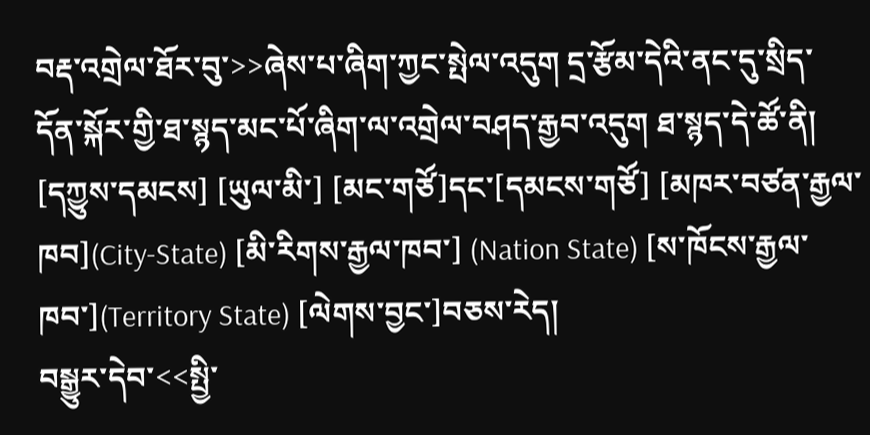བརྡ་འགྲེལ་ཐོར་བུ་>>ཞེས་པ་ཞིག་ཀྱང་སྤེལ་འདུག དྲ་རྩོམ་དེའི་ནང་དུ་སྲིད་དོན་སྐོར་གྱི་ཐ་སྙད་མང་པོ་ཞིག་ལ་འགྲེལ་བཤད་རྒྱབ་འདུག ཐ་སྙད་དེ་ཚོ་ནི། [དཀྱུས་དམངས] [ཡུལ་མི་] [མང་གཙོ]དང་[དམངས་གཙོ] [མཁར་བཙན་རྒྱལ་ཁབ](City-State) [མི་རིགས་རྒྱལ་ཁབ་] (Nation State) [ས་ཁོངས་རྒྱལ་ཁབ་](Territory State) [ལེགས་བྱང་]བཅས་རེད།
བསྒྱུར་དེབ་<<སྤྱི་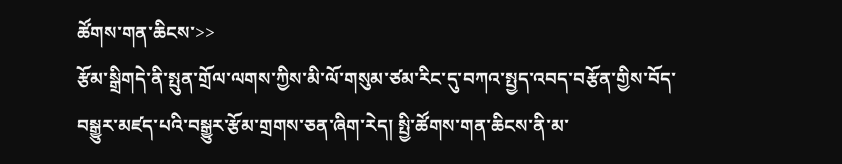ཚོགས་གན་ཆིངས་>>
རྩོམ་སྒྲིགདེ་ནི་སྤུན་གྲོལ་ལགས་ཀྱིས་མི་ལོ་གསུམ་ཙམ་རིང་དུ་བཀའ་སྤྱད་འབད་བརྩོན་གྱིས་བོད་བསྒྱུར་མཛད་པའི་བསྒྱུར་རྩོམ་གྲགས་ཅན་ཞིག་རེད། སྤྱི་ཚོགས་གན་ཆིངས་ནི་མ་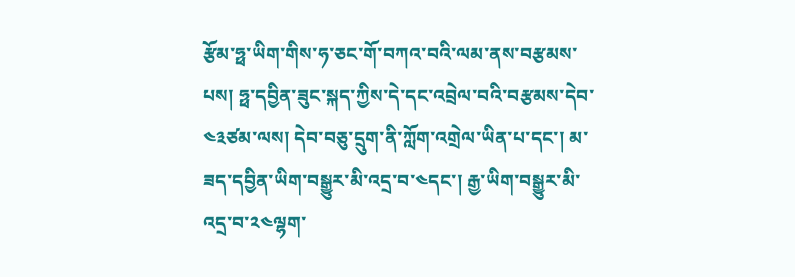རྩོམ་ཧྥ་ཡིག་གིས་ཧ་ཅང་གོ་བཀའ་བའི་ལམ་ནས་བརྩམས་པས། ཧྥ་དབྱིན་ཟུང་སྐད་ཀྱིས་དེ་དང་འབྲེལ་བའི་བརྩམས་དེབ་༤༣ཙམ་ལས། དེབ་བཅུ་དྲུག་ནི་ཀློག་འགྲེལ་ཡིན་པ་དང་། མ་ཟད་དབྱིན་ཡིག་བསྒྱུར་མི་འདྲ་བ་༤དང་། རྒྱ་ཡིག་བསྒྱུར་མི་འདྲ་བ་༢༤ལྷག་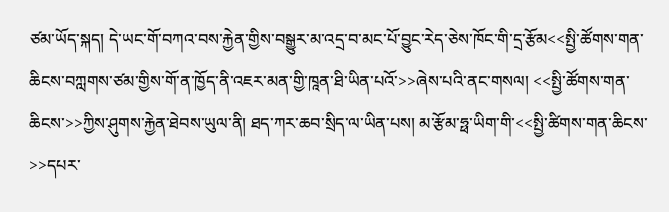ཙམ་ཡོད་སྐད། དེ་ཡང་གོ་བཀའ་བས་རྐྱེན་གྱིས་བསྒྱུར་མ་འདྲ་བ་མང་པོ་བྱུང་རེད་ཅེས་ཁོང་གི་དྲ་རྩོམ<<སྤྱི་ཚོགས་གན་ཆིངས་བཀླགས་ཙམ་གྱིས་གོ་ན་ཁྱོད་ནི་འཇར་མན་གྱི་ཁཱན་ཐི་ཡིན་པའོ་>>ཞེས་པའི་ནང་གསལ། <<སྤྱི་ཚོགས་གན་ཆིངས་>>ཀྱིས་ཤུགས་རྐྱེན་ཐེབས་ཡུལ་ནི། ཐད་ཀར་ཆབ་སྲིད་ལ་ཡིན་པས། མ་རྩོམ་ཧྥ་ཡིག་གི་<<སྤྱི་ཚིགས་གན་ཆིངས་>>དཔར་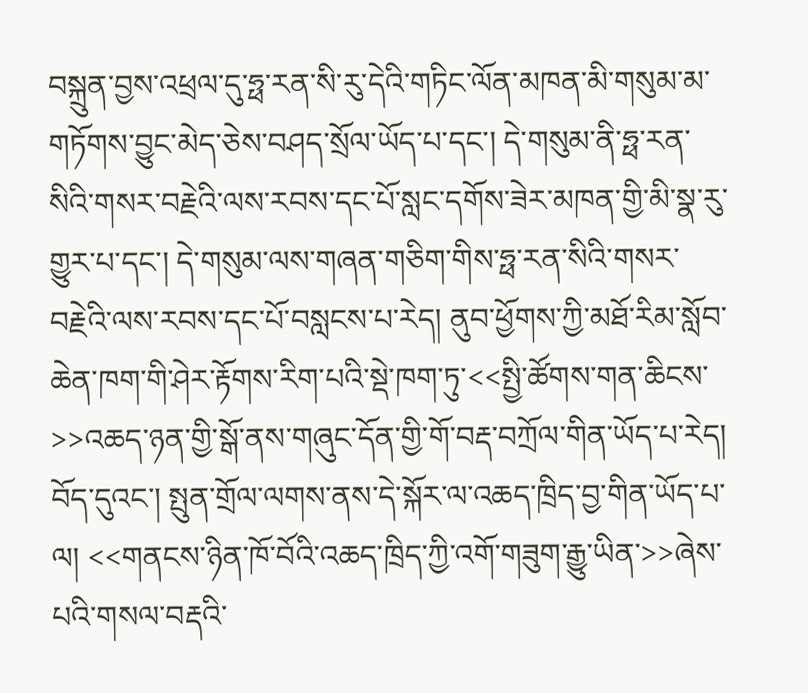བསྐྲུན་བྱས་འཕྲལ་དུ་ཧྥ་རན་སི་རུ་དེའི་གཏིང་ལོན་མཁན་མི་གསུམ་མ་གཏོགས་བྱུང་མེད་ཅེས་བཤད་སྲོལ་ཡོད་པ་དང་། དེ་གསུམ་ནི་ཧྥ་རན་སིའི་གསར་བརྗེའི་ལས་རབས་དང་པོ་སླང་དགོས་ཟེར་མཁན་གྱི་མི་སྣ་རུ་གྱུར་པ་དང་། དེ་གསུམ་ལས་གཞན་གཅིག་གིས་ཧྥ་རན་སིའི་གསར་བརྗེའི་ལས་རབས་དང་པོ་བསླངས་པ་རེད། ནུབ་ཕྱོགས་ཀྱི་མཐོ་རིམ་སློབ་ཆེན་ཁག་གི་ཤེར་རྟོགས་རིག་པའི་སྡེ་ཁག་ཏུ་<<སྤྱི་ཚོགས་གན་ཆིངས་>>འཆད་ཉན་གྱི་སྒོ་ནས་གཞུང་དོན་གྱི་གོ་བརྡ་བཀྲོལ་གིན་ཡོད་པ་རེད། བོད་དུའང་། སྤུན་གྲོལ་ལགས་ནས་དེ་སྐོར་ལ་འཆད་ཁྲིད་བྱ་གིན་ཡོད་པ་ལ། <<གནངས་ཉིན་ཁོ་བོའི་འཆད་ཁྲིད་ཀྱི་འགོ་གཟུག་རྒྱུ་ཡིན་>>ཞེས་པའི་གསལ་བརྡའི་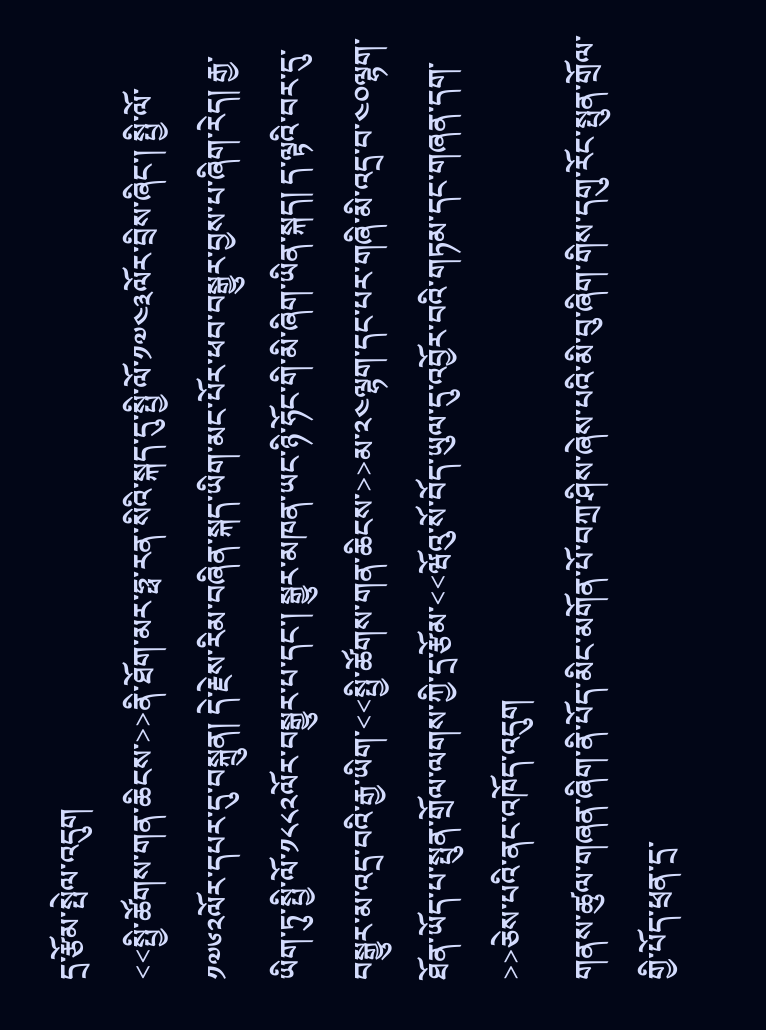དྲ་རྩོམ་སྤེལ་འདུག
<<སྤྱི་ཚོགས་གན་ཆིངས་>>ནི་ཐོག་མར་ཧྥ་རན་སིའི་སྐད་དུ་སྤྱི་ལོ་༡༧༤༣ལོར་བྲིས་ཞིང་། སྤྱི་ལོ་༡༧༦༢ལོར་དཔར་དུ་བསྐྲུན། དེ་རྗེས་རིམ་བཞིན་སྐད་ཡིག་མང་པོར་ཕབ་བསྒྱུར་བྱས་པ་ཞིག་རེད། རྒྱ་ཡིག་ཏུ་སྤྱི་ལོ་༡༨༨༢ལོར་བསྒྱུར་པ་དང་། སྒྱུར་མཁན་ཡང་ཉི་ཧོང་གི་མི་ཞིག་ཡིན་སྐད། ད་ལྟའི་བར་དུ་བསྒྱུར་མ་འདྲ་བའི་རྒྱ་ཡིག་<<སྤྱི་ཚོགས་གན་ཆིངས་>>མ་༢༤ལྷག་དང་པར་གཞི་མི་འདྲ་བ་༤༠ལྷག་ཐོན་ཡོད་པ་སྤུན་གྲོལ་ལགས་ཀྱི་དྲ་རྩོམ་<<ཝོའུ་སོ་བོད་ཡུལ་དུ་འབྱོར་བའི་གཏམ་དང་གཞན་དག་>>ཅེས་པའི་ནང་འཁོད་འདུག
གནས་ཚུལ་གཞན་ཞིག་ནི་པོད་མིང་མགོན་པོ་བཀྲ་ཤིས་ཞེས་པའི་མི་བུ་ཞིག་གིས་དགུ་རོང་སྤུན་གྲོལ་གྱི་པོད་ཕྲན་དྲ་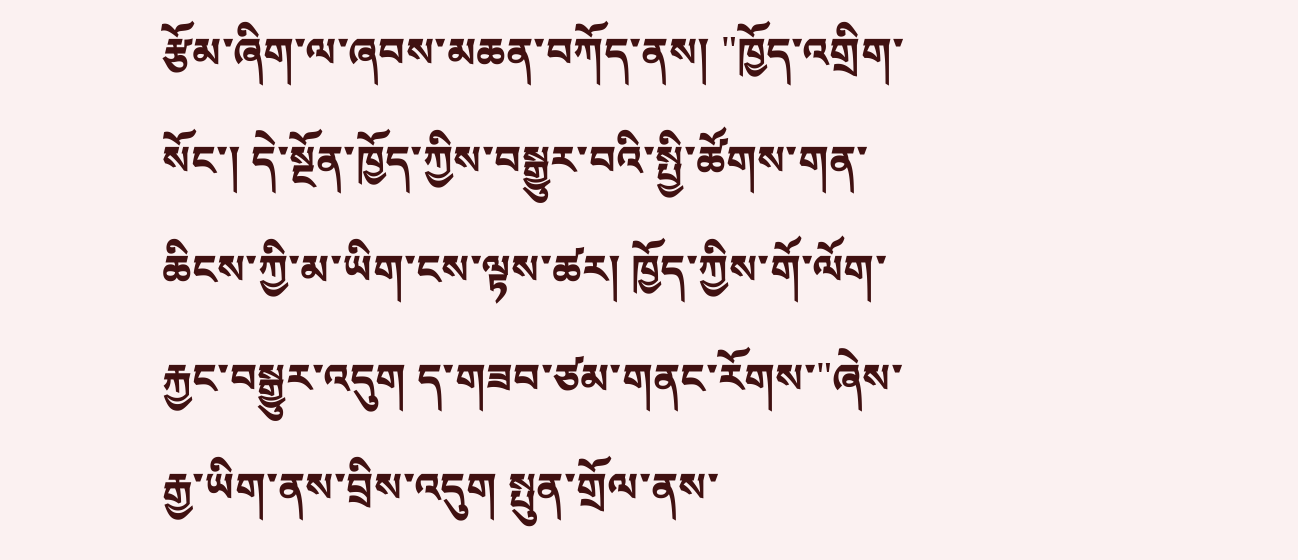རྩོམ་ཞིག་ལ་ཞབས་མཆན་བཀོད་ནས། "ཁྱོད་འགྲིག་སོང་། དེ་སྔོན་ཁྱོད་ཀྱིས་བསྒྱུར་བའི་སྤྱི་ཚོགས་གན་ཆིངས་ཀྱི་མ་ཡིག་ངས་ལྟས་ཚར། ཁྱོད་ཀྱིས་གོ་ལོག་རྐྱང་བསྒྱུར་འདུག ད་གཟབ་ཙམ་གནང་རོགས་"ཞེས་རྒྱ་ཡིག་ནས་བྲིས་འདུག སྤུན་གྲོལ་ནས་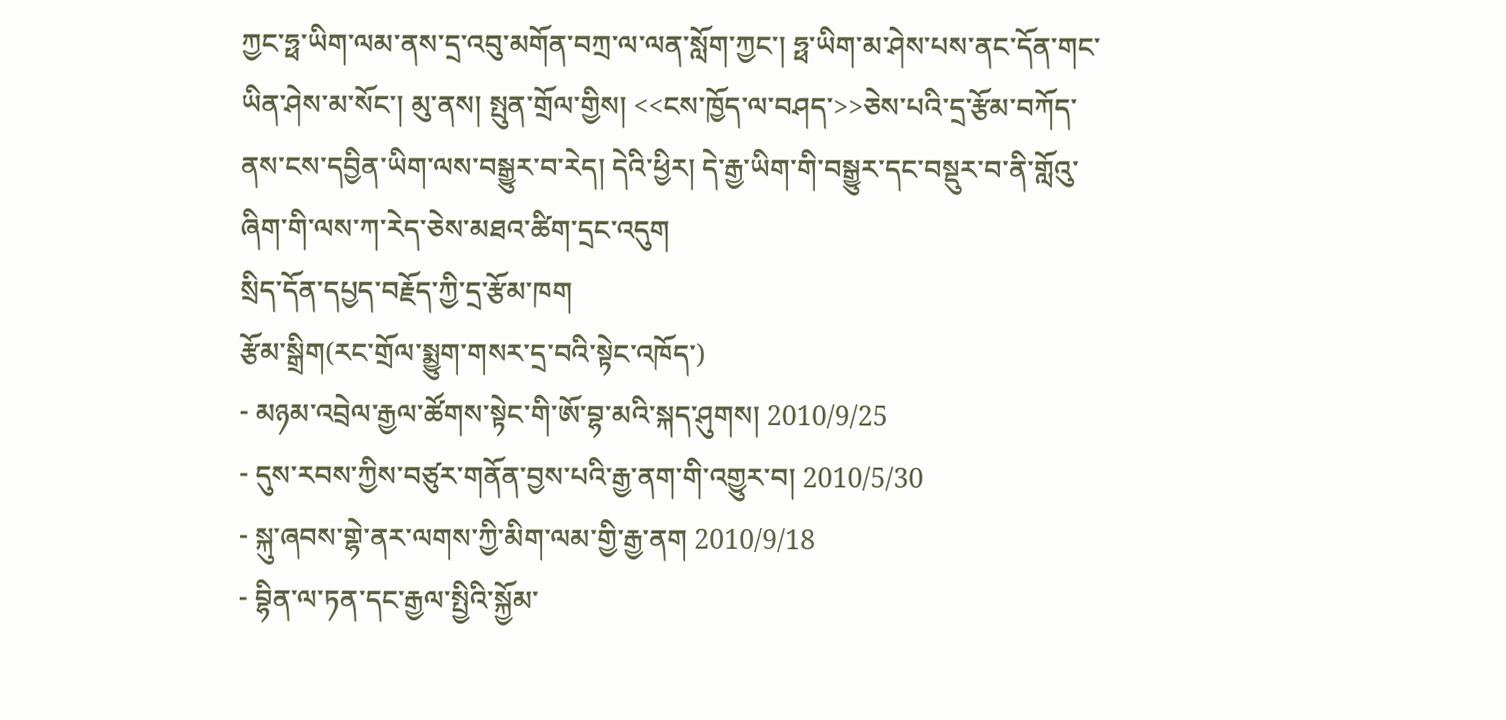ཀྱང་ཧྥ་ཡིག་ལམ་ནས་དྲ་འབུ་མགོན་བཀྲ་ལ་ལན་སློག་ཀྱང་། ཧྥ་ཡིག་མ་ཤེས་པས་ནང་དོན་གང་ཡིན་ཤེས་མ་སོང་། མུ་ནས། སྤུན་གྲོལ་གྱིས། <<ངས་ཁྱོད་ལ་བཤད་>>ཅེས་པའི་དྲ་རྩོམ་བཀོད་ནས་ངས་དབྱིན་ཡིག་ལས་བསྒྱུར་བ་རེད། དེའི་ཕྱིར། དེ་རྒྱ་ཡིག་གི་བསྒྱུར་དང་བསྡུར་བ་ནི་གློའུ་ཞིག་གི་ལས་ཀ་རེད་ཅེས་མཐའ་ཚིག་དྲང་འདུག
སྲིད་དོན་དཔྱད་བརྗོད་ཀྱི་དྲ་རྩོམ་ཁག
རྩོམ་སྒྲིག(རང་གྲོལ་སྨྱུག་གསར་དྲ་བའི་སྟེང་འཁོད་)
- མཉམ་འབྲེལ་རྒྱལ་ཚོགས་སྟེང་གི་ཨོ་བྷ་མའི་སྐད་ཤུགས། 2010/9/25
- དུས་རབས་ཀྱིས་བཙུར་གནོན་བྱས་པའི་རྒྱ་ནག་གི་འགྱུར་བ། 2010/5/30
- སྐུ་ཞབས་གྷེ་ནར་ལགས་ཀྱི་མིག་ལམ་གྱི་རྒྱ་ནག 2010/9/18
- བྷིན་ལ་ཏན་དང་རྒྱལ་སྤྱིའི་སྐྱོམ་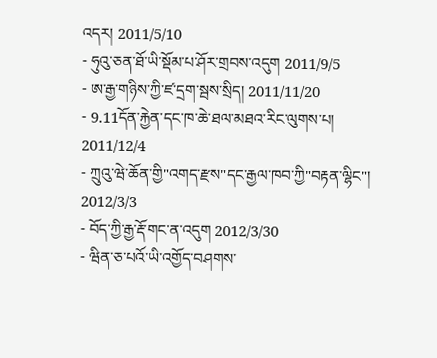འདར། 2011/5/10
- ཧུའུ་ཅན་ཐོ་ཡི་སྡོམ་པ་ཤོར་གྲབས་འདུག 2011/9/5
- ཨ་རྒྱ་གཉིས་ཀྱི་ཛ་དྲག་སྦས་སྲིད། 2011/11/20
- 9.11དོན་རྐྱེན་དང་ཁ་ཆེ་ཐལ་མཐའ་རིང་ལུགས་པ། 2011/12/4
- ཀྲུའུ་ཝེ་ཆོན་གྱི"འགད་རྫས"དང་རྒྱལ་ཁབ་ཀྱི"བརྟན་ལྷིང"། 2012/3/3
- བོད་ཀྱི་རྒྱ་རྡོ་གང་ན་འདུག 2012/3/30
- ཝིན་ཅ་པའོ་ཡི་འགྱོད་བཤགས་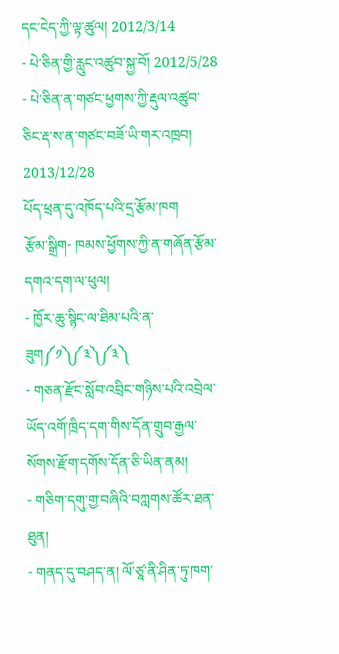དང་ངེད་ཀྱི་ལྟ་ཚུལ། 2012/3/14
- པེ་ཅིན་གྱི་རླུང་འཚུབ་སྐྱ་བོ། 2012/5/28
- པེ་ཅིན་ན་གཙང་ཕྱགས་ཀྱི་རྡུལ་འཚུབ་ཅིང་རྡ་ས་ན་གཙང་བཟོ་ཡི་གར་འཁྲབ། 2013/12/28
པོད་ཕྲན་དུ་འཁོད་པའི་དྲ་རྩོམ་ཁག
རྩོམ་སྒྲིག- ཁམས་ཕྱོགས་ཀྱི་ན་གཞོན་རྩོམ་དགའ་དག་ལ་ཕུལ།
- ཁྱོར་ཆུ་སྙིང་ལ་ཐིམ་པའི་ན་ཟུག༼༡༽༼༣༽༼༣༽
- གཅན་རྫོང་སློབ་འབྲིང་གཉིས་པའི་འབྲེལ་ཡོད་འགོ་ཁྲིད་དག་གིས་དོན་གྲུབ་རྒྱལ་སོགས་རྫོག་དགོས་དོན་ཅི་ཡིན་ནམ།
- གཅིག་དགུ་གྱ་བཞིའི་བཀླགས་ཚོར་ཐན་ཐུན།
- གནད་དུ་བཤད་ན། ལོ་ཙཱ་ནི་ཤིན་ཏུ་ཁག་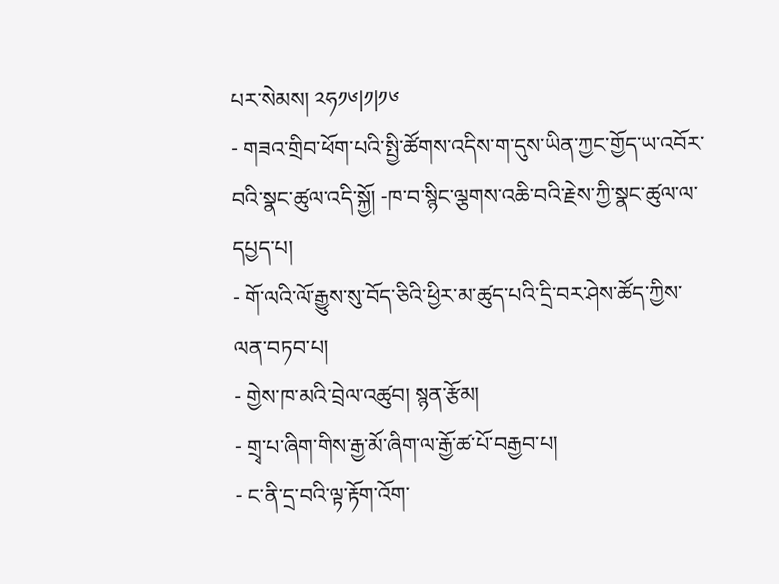པར་སེམས། ༢ཧ༡༦|༡|༡༦
- གཟའ་གྲིབ་ཕོག་པའི་སྤྱི་ཚོགས་འདིས་ག་དུས་ཡིན་ཀྱང་གྱོད་ཡ་འབོར་བའི་སྣང་ཚུལ་འདི་སྐྱོ། -ཁ་བ་སྙིང་ལྕགས་འཆི་བའི་རྗེས་ཀྱི་སྣང་ཚུལ་ལ་དཔྱད་པ།
- གོ་ལའི་ལོ་རྒྱུས་སུ་བོད་ཅིའི་ཕྱིར་མ་ཚུད་པའི་དྲི་བར་ཤེས་ཚོད་ཀྱིས་ལན་བཏབ་པ།
- གྱེས་ཁ་མའི་བྲེལ་འཚུབ། སྙན་རྩོམ།
- གྲྭ་པ་ཞིག་གིས་རྒྱ་མོ་ཞིག་ལ་རྒྱོ་ཚ་པོ་བརྒྱབ་པ།
- ང་ནི་དྲ་བའི་ལྟ་རྟོག་འོག་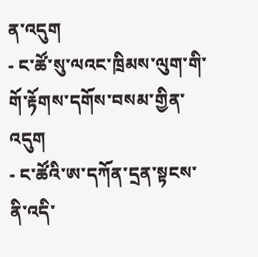ན་འདུག
- ང་ཚོ་སུ་ལའང་ཁྲིམས་ལུག་གི་གོ་རྟོགས་དགོས་བསམ་གྱིན་འདུག
- ང་ཚོའི་ཨ་དཀོན་དྲན་སྟངས་ནི་འདི་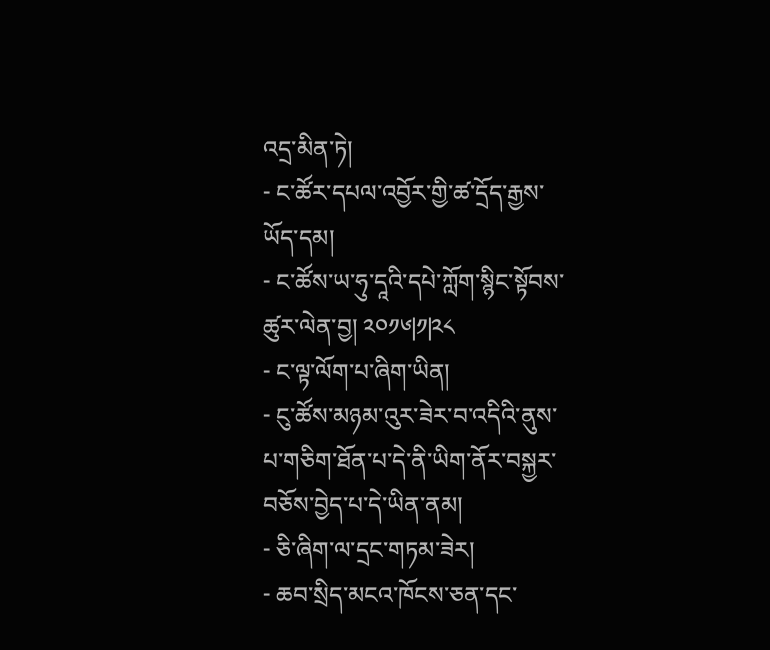འདྲ་མིན་ཏེ།
- ང་ཚོར་དཔལ་འབྱོར་གྱི་ཚ་དྲོད་རྒྱས་ཡོད་དམ།
- ང་ཚོས་ཡ་ཧུ་དཱའི་དཔེ་ཀློག་སྙིང་སྟོབས་ཚུར་ལེན་བྱ། ༢༠༡༦|༡|༢༨
- ང་ལྟ་ལོག་པ་ཞིག་ཡིན།
- ངུ་ཚོས་མཉམ་འུར་ཟེར་བ་འདིའི་ནུས་པ་གཅིག་ཐོན་པ་དེ་ནི་ཡིག་ནོར་བསྐྱར་བཅོས་བྱེད་པ་དེ་ཡིན་ནམ།
- ཅི་ཞིག་ལ་དྲང་གཏམ་ཟེར།
- ཆབ་སྲིད་མངའ་ཁོངས་ཅན་དང་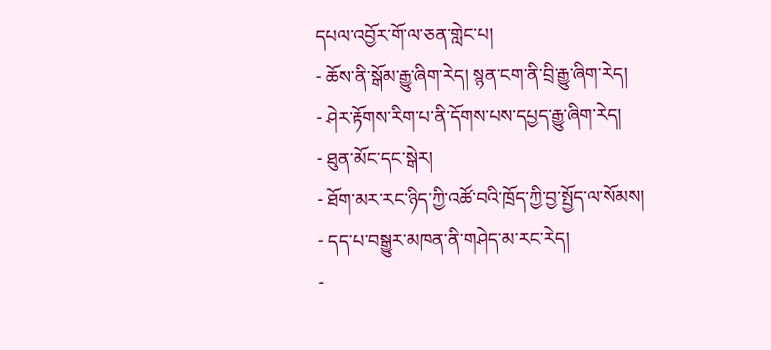དཔལ་འབྱོར་གོ་ལ་ཅན་གླེང་པ།
- ཆོས་ནི་སྒོམ་རྒྱུ་ཞིག་རེད། སྙན་ངག་ནི་བྲི་རྒྱུ་ཞིག་རེད།
- ཤེར་རྟོགས་རིག་པ་ནི་དོགས་པས་དཔྱད་རྒྱུ་ཞིག་རེད།
- ཐུན་མོང་དང་སྒེར།
- ཐོག་མར་རང་ཉིད་ཀྱི་འཚོ་བའི་ཁྲོད་ཀྱི་བྱ་སྤྱོད་ལ་སོམས།
- དད་པ་བསྒྱུར་མཁན་ནི་གཤེད་མ་རང་རེད།
-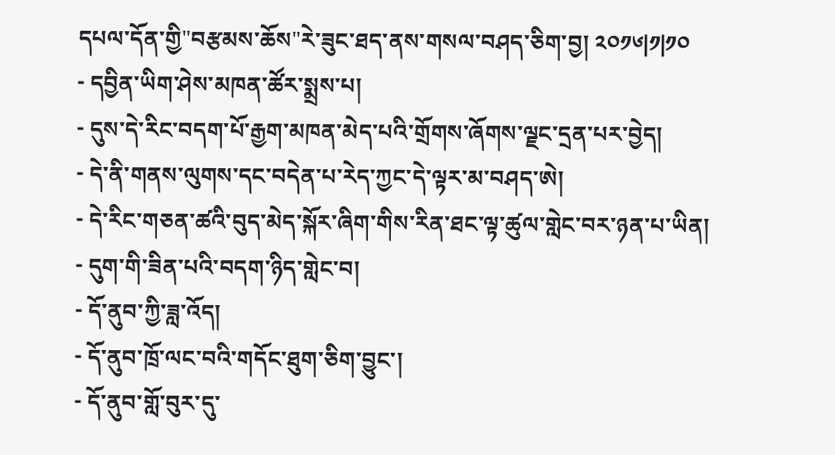དཔལ་དོན་གྱི"བརྩམས་ཆོས"རེ་ཟུང་ཐད་ནས་གསལ་བཤད་ཅིག་བྱ། ༢༠༡༦|༡|༡༠
- དབྱིན་ཡིག་ཤེས་མཁན་ཚོར་སྨྲས་པ།
- དུས་དེ་རིང་བདག་པོ་རྒྱག་མཁན་མེད་པའི་གྲོགས་ཞོགས་ལྗང་དྲན་པར་བྱེད།
- དེ་ནི་གནས་ལུགས་དང་བདེན་པ་རེད་ཀྱང་དེ་ལྟར་མ་བཤད་ཨེ།
- དེ་རིང་གཅན་ཚའི་བུད་མེད་སྐོར་ཞིག་གིས་རིན་ཐང་ལྟ་ཚུལ་གླེང་བར་ཉན་པ་ཡིན།
- དུག་གི་ཟིན་པའི་བདག་ཉིད་གླེང་བ།
- དོ་ནུབ་ཀྱི་ཟླ་འོད།
- དོ་ནུབ་ཁྲོ་ལང་བའི་གདོང་ཐུག་ཅིག་བྱུང་།
- དོ་ནུབ་གློ་བུར་དུ་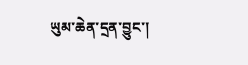ཡུམ་ཆེན་དྲན་བྱུང་།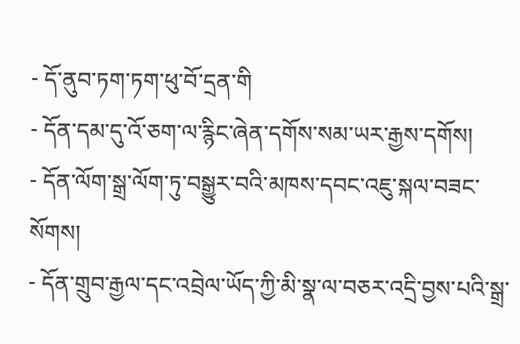- དོ་ནུབ་ཏག་ཏག་ཕུ་བོ་དྲན་གི
- དོན་དམ་དུ་འོ་ཅག་ལ་རྙིང་ཞེན་དགོས་སམ་ཡར་རྒྱས་དགོས།
- དོན་ལོག་སྒྲ་ལོག་ཏུ་བསྒྱུར་བའི་མཁས་དབང་འཇུ་སྐལ་བཟང་སོགས།
- དོན་གྲུབ་རྒྱལ་དང་འབྲེལ་ཡོད་ཀྱི་མི་སྣ་ལ་བཅར་འདྲི་བྱས་པའི་སྒྲ་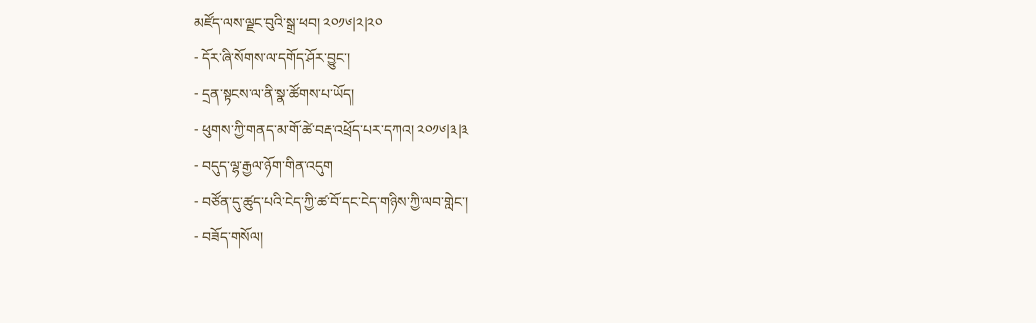མཛོད་ལས་ལྗང་བུའི་སྒྲ་ཕབ། ༢༠༡༦|༢|༢༠
- དོར་ཞི་སོགས་ལ་དགོད་ཤོར་བྱུང་།
- དྲན་སྟངས་ལ་ནི་སྣ་ཚོགས་པ་ཡོད།
- ཕུགས་ཀྱི་གནད་མ་གོ་ཚེ་བརྡ་འཕྲོད་པར་དཀའ། ༢༠༡༦|༣|༣
- བདུད་ལྷ་རྒྱལ་ཉོག་གིན་འདུག
- བཙོན་དུ་ཚུད་པའི་ངེད་ཀྱི་ཚ་བོ་དང་ངེད་གཉིས་ཀྱི་ལབ་གླེང་།
- བཟོད་གསོལ།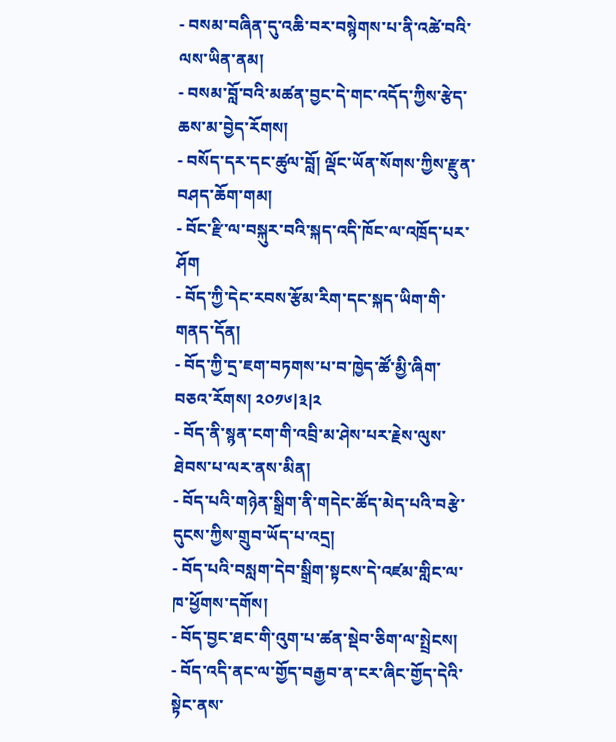- བསམ་བཞིན་དུ་འཆི་བར་བསྙེགས་པ་ནི་འཚེ་བའི་ལས་ཡིན་ནམ།
- བསམ་བློ་བའི་མཚན་བྱང་དེ་གང་འདོད་ཀྱིས་རྩེད་ཆས་མ་བྱེད་རོགས།
- བསོད་དར་དང་ཚུལ་བློ། ལྡོང་ཡོན་སོགས་ཀྱིས་རྫུན་བཤད་ཆོག་གམ།
- བོང་རྫི་ལ་བསྐུར་བའི་སྐད་འདི་ཁོང་ལ་འཁྲོད་པར་ཤོག
- བོད་ཀྱི་དེང་རབས་རྩོམ་རིག་དང་སྐད་ཡིག་གི་གནད་དོན།
- བོད་ཀྱི་དྲ་ཇག་བཏགས་པ་བ་ཁྱེད་ཚོ་མྱི་ཞིག་བཅའ་རོགས། ༢༠༡༦|༣|༢
- བོད་ནི་སྙན་ངག་གི་འབྲི་མ་ཤེས་པར་རྗེས་ལུས་ཐེབས་པ་ལར་ནས་མིན།
- བོད་པའི་གཉེན་སྒྲིག་ནི་གདེང་ཚོད་མེད་པའི་བརྩེ་དུངས་ཀྱིས་གྲུབ་ཡོད་པ་འདྲ།
- བོད་པའི་བསླག་དེབ་སྒྲིག་སྟངས་དེ་འཛམ་གླིང་ལ་ཁ་ཕྱོགས་དགོས།
- བོད་བྱང་ཐང་གི་འུག་པ་ཚན་སྡེབ་ཅིག་ལ་སྤྲེངས།
- བོད་འདི་ནང་ལ་གྱོད་བརྒྱབ་ན་ངར་ཞིང་གྱོད་དེའི་སྟེང་ནས་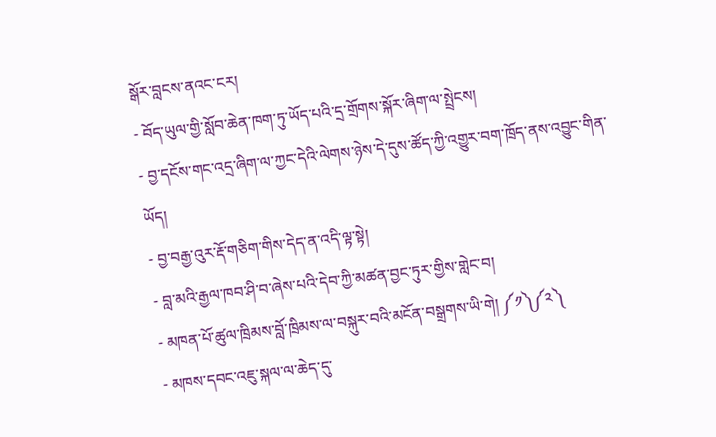སྒོར་བླངས་ནའང་ངར།
- བོད་ཡུལ་གྱི་སློབ་ཆེན་ཁག་ཏུ་ཡོད་པའི་དྲ་གྲོགས་སྐོར་ཞིག་ལ་སྤྲེངས།
- བྱ་དངོས་གང་འདྲ་ཞིག་ལ་ཀྱང་དེའི་ལེགས་ཉེས་དེ་དུས་ཚོད་ཀྱི་འགྱུར་བག་ཁྲོད་ནས་འབྱུང་གིན་ཡོད།
- བྱ་བརྒྱ་འུར་རྡོ་གཅིག་གིས་དེད་ན་འདི་ལྟ་སྟེ།
- བླ་མའི་རྒྱལ་ཁབ་ཤི་བ་ཞེས་པའི་དེབ་ཀྱི་མཚན་བྱང་ཏུར་གྱིས་གླེང་བ།
- མཁན་པོ་ཚུལ་ཁྲིམས་བློ་ཁྲིམས་ལ་བསྐུར་བའི་མངོན་བསྒྲགས་ཡི་གེ། ༼༡༽༼༢༽
- མཁས་དབང་འཇུ་སྐལ་ལ་ཆེད་དུ་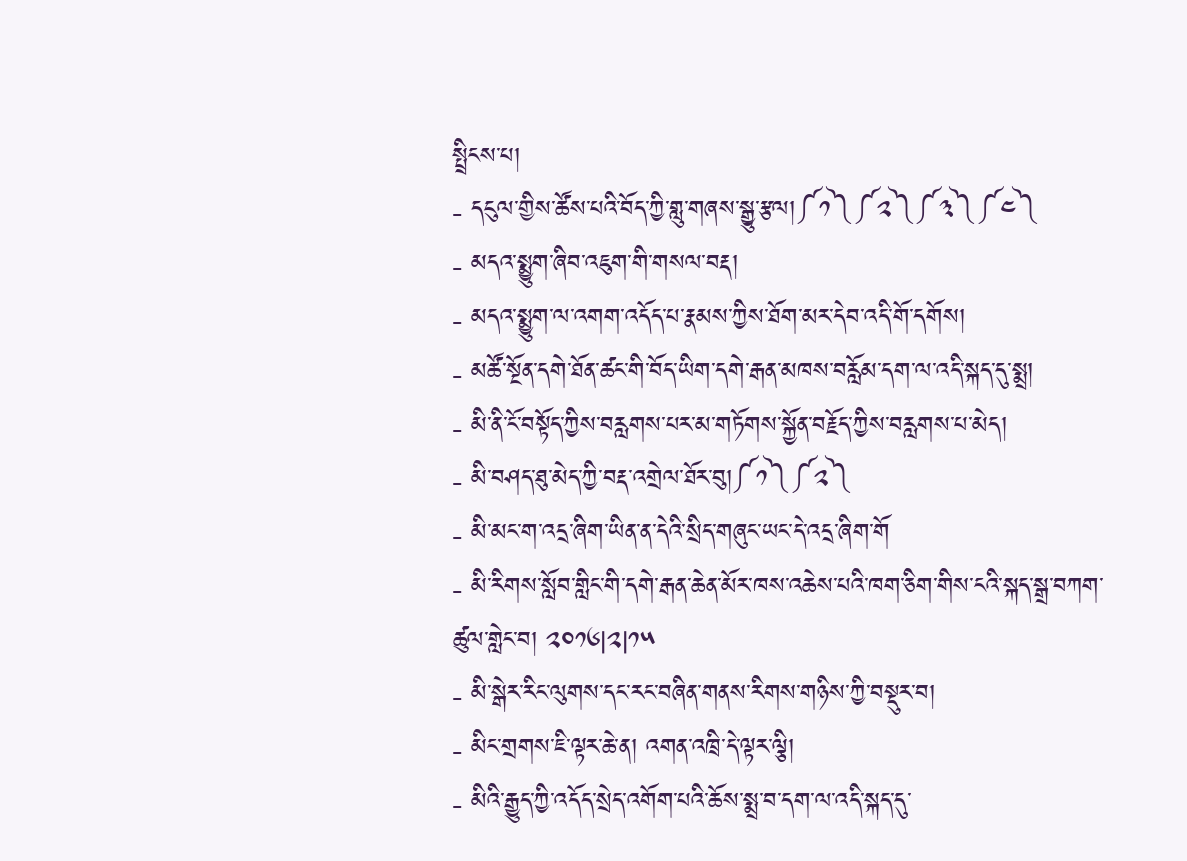སྤྲིངས་པ།
- དངུལ་གྱིས་ཚོས་པའི་བོད་ཀྱི་གླུ་གཞས་སྒྱུ་རྩལ།༼༡༽༼༢༽༼༣༽༼༤༽
- མདའ་སྨྱུག་ཞིབ་འཇུག་གི་གསལ་བརྡ།
- མདའ་སྨྱུག་ལ་འགག་འདོད་པ་རྣམས་ཀྱིས་ཐོག་མར་དེབ་འདི་གོ་དགོས།
- མཚོ་སྔོན་དགེ་ཐོན་ཚང་གི་བོད་ཡིག་དགེ་རྒན་མཁས་བརློམ་དག་ལ་འདི་སྐད་དུ་སྨྲ།
- མི་ནི་ངོ་བསྟོད་ཀྱིས་བརླགས་པར་མ་གཏོགས་སྐྱོན་བརྗོད་ཀྱིས་བརླགས་པ་མེད།
- མི་བཤད་ཐུ་མེད་ཀྱི་བརྡ་འགྲེལ་ཐོར་བུ།༼༡༽༼༢༽
- མི་མང་ག་འདྲ་ཞིག་ཡིན་ན་དེའི་སྲིད་གཞུང་ཡང་དེ་འདྲ་ཞིག་གོ
- མི་རིགས་སློབ་གླིང་གི་དགེ་རྒན་ཆེན་མོར་ཁས་འཆེས་པའི་ཁག་ཅིག་གིས་ངའི་སྐད་སྒྲ་བཀག་ཚུལ་གླེང་བ། ༢༠༡༦|༢|༡༥
- མི་སྒེར་རིང་ལུགས་དང་རང་བཞིན་གནས་རིགས་གཉིས་ཀྱི་བསྡུར་བ།
- མིང་གྲགས་ཇི་ལྟར་ཆེ་ན། འགན་འཁྲི་དེ་ལྟར་ལྕི།
- མིའི་རྒྱུད་ཀྱི་འདོད་སྲེད་འགོག་པའི་ཆོས་སྨྲ་བ་དག་ལ་འདི་སྐད་དུ་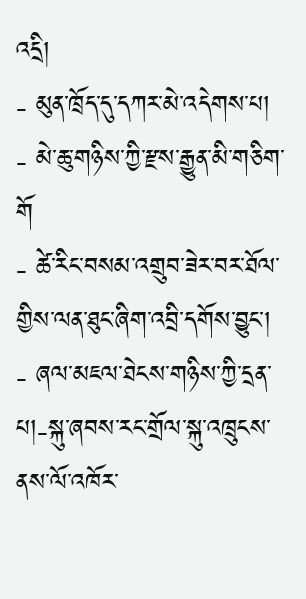འདྲི།
- མུན་ཁྲོད་དུ་དཀར་མེ་འདེགས་པ།
- མེ་ཆུ་གཉིས་ཀྱི་རྫས་རྒྱུན་མི་གཅིག་གོ
- ཚེ་རིང་བསམ་འགྲུབ་ཟེར་བར་ཐོལ་གྱིས་ལན་ཐུང་ཞིག་འབྲི་དགོས་བྱུང་།
- ཞལ་མཇལ་ཐེངས་གཉིས་ཀྱི་དྲན་པ།-སྐུ་ཞབས་རང་གྲོལ་སྐུ་འཁྲུངས་ནས་ལོ་འཁོར་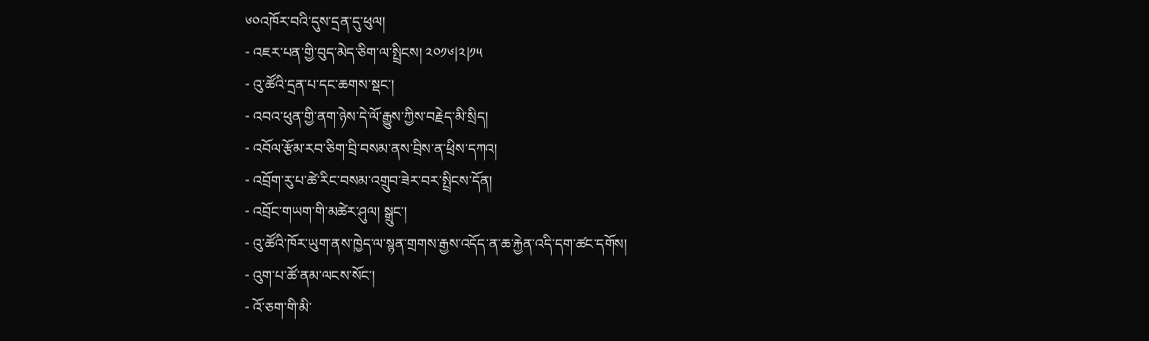༦༠འཁོར་བའི་དུས་དྲན་དུ་ཕུལ།
- འཇར་པན་གྱི་བུད་མེད་ཅིག་ལ་སྤྲིངས། ༢༠༡༦|༢|༡༥
- འུ་ཚོའི་དྲན་པ་དང་ཆགས་སྡང་།
- འབའ་ཕུན་གྱི་ནག་ཉེས་དེ་ལོ་རྒྱུས་ཀྱིས་བརྗེད་མི་སྲིད།
- འབོལ་རྩོམ་རབ་ཅིག་བྲི་བསམ་ནས་བྲིས་ན་ཕྲིས་དཀའ།
- འབྲོག་རུ་པ་ཚེ་རིང་བསམ་འགྲུབ་ཟེར་བར་སྤྲིངས་དོན།
- འབྲོང་གཡག་གི་མཚེར་ཤུལ། སྒྲུང་།
- འུ་ཚོའི་ཁོར་ཡུག་ནས་ཁྱེད་ལ་སྙན་གྲགས་རྒྱས་འདོད་ན་ཆ་རྐྱེན་འདི་དག་ཚང་དགོས།
- འུག་པ་ཚོ་ནམ་ལངས་སོང་།
- འོ་ཅག་གི་མི་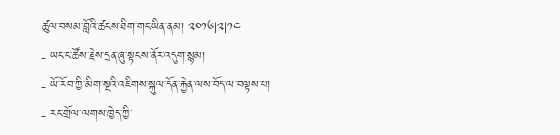ཚུལ་བསམ་བློའི་ཚངས་ཐིག་གང་ཡིན་ནམ། ༢༠༡༦|༢|༡༤
- ཡང་ང་ཚོས་རྗེས་དྲན་ཞུ་སྟངས་ནོར་འདུག་སྙམ།
- ཡོ་རོབ་ཀྱི་མིག་སྔའི་འཇིགས་སྐུལ་དོན་རྐྱེན་ལས་བོད་ལ་བལྟས་པ།
- རང་གྲོལ་ལགས་ཁྱེད་ཀྱི་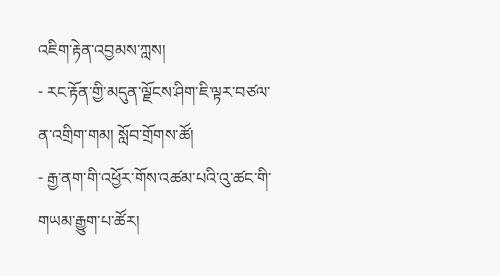འཇིག་རྟེན་འབྱམས་ཀླས།
- རང་རྟོན་གྱི་མདུན་ལྗོངས་ཤིག་ཇི་ལྟར་བཙལ་ན་འགྲིག་གམ། སློབ་གྲོགས་ཚོ།
- རྒྱ་ནག་གི་འཕྱོར་གོས་འཚམ་པའི་འུ་ཚང་གི་གཡམ་རྒྱུག་པ་ཚོར།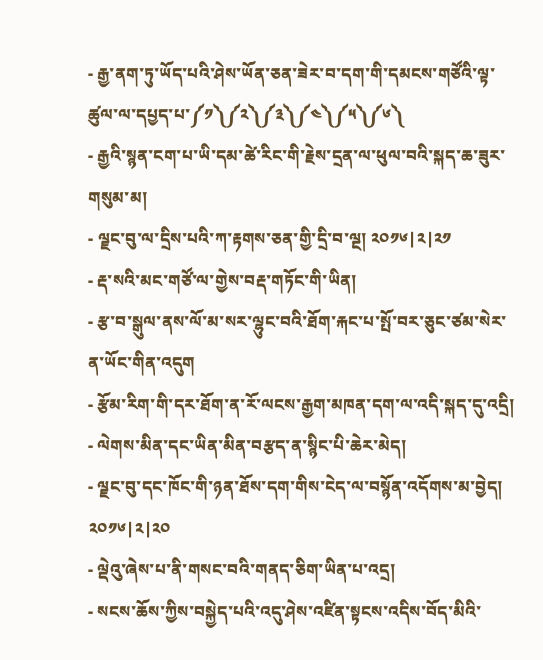- རྒྱ་ནག་ཏུ་ཡོད་པའི་ཤེས་ཡོན་ཅན་ཟེར་བ་དག་གི་དམངས་གཙོའི་ལྟ་ཚུལ་ལ་དཔྱད་པ་༼༡༽༼༢༽༼༣༽༼༤༽༼༥༽༼༦༽
- རྒྱའི་སྙན་ངག་པ་ཡི་དམ་ཚེ་རིང་གི་རྗེས་དྲན་ལ་ཕུལ་བའི་སྐད་ཆ་ཟུར་གསུམ་མ།
- ལྗང་བུ་ལ་དྲིས་པའི་ཀ་རྟགས་ཅན་གྱི་དྲི་བ་ལྔ། ༢༠༡༦|༢|༢༡
- རྡ་སའི་མང་གཙོ་ལ་གྱེས་བརྡ་གཏོང་གི་ཡིན།
- རྩ་བ་སྒུལ་ནས་ལོ་མ་སར་ལྷུང་བའི་ཐོག་རྐང་པ་སྤོ་བར་ཅུང་ཙམ་སེར་ན་ཡོང་གིན་འདུག
- རྩོམ་རིག་གི་དར་ཐོག་ན་རོ་ལངས་རྒྱག་མཁན་དག་ལ་འདི་སྐད་དུ་འདྲི།
- ལེགས་མིན་དང་ཡིན་མིན་བརྩད་ན་སྙིང་པི་ཆེར་མེད།
- ལྗང་བུ་དང་ཁོང་གི་ཉན་ཐོས་དག་གིས་ངེད་ལ་བསྙོན་འདོགས་མ་བྱེད། ༢༠༡༦|༢|༢༠
- ལྡེའུ་ཞེས་པ་ནི་གསང་བའི་གནད་ཅིག་ཡིན་པ་འདྲ།
- སངས་ཆོས་ཀྱིས་བསྐྱེད་པའི་འདུ་ཤེས་འཛིན་སྟངས་འདིས་བོད་མིའི་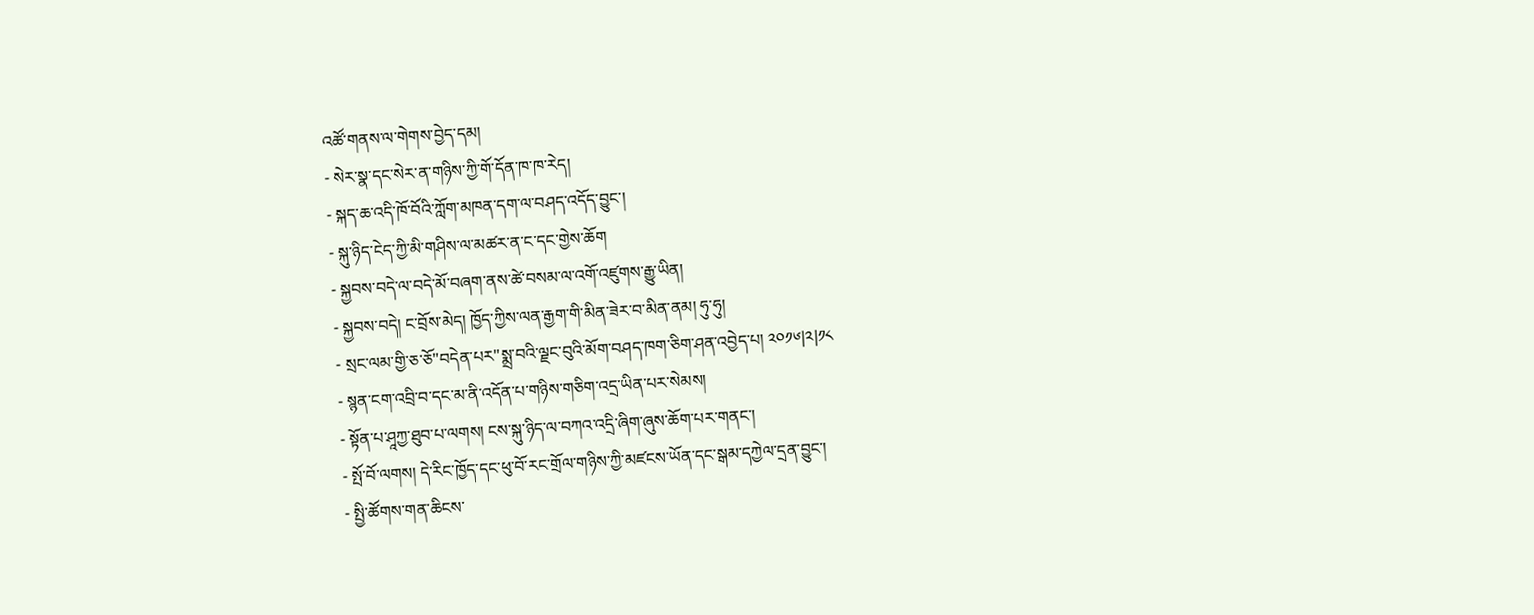འཚོ་གནས་ལ་གེགས་བྱེད་དམ།
- སེར་སྣ་དང་སེར་ན་གཉིས་ཀྱི་གོ་དོན་ཁ་ཁ་རེད།
- སྐད་ཆ་འདི་ཁོ་བོའི་ཀློག་མཁན་དག་ལ་བཤད་འདོད་བྱུང་།
- སྐུ་ཉིད་ངེད་ཀྱི་མི་གཤིས་ལ་མཚར་ན་ང་དང་གྱེས་ཆོག
- སྐྱབས་བདེ་ལ་བདེ་མོ་བཞག་ནས་ཚེ་བསམ་ལ་འགོ་འཛུགས་རྒྱུ་ཡིན།
- སྐྱབས་བདེ། ང་བྲོས་མེད། ཁྱོད་ཀྱིས་ལན་རྒྱག་གི་མིན་ཟེར་བ་མིན་ནམ། ཧུ་ཧུ།
- སྲང་ལམ་གྱི་ཅ་ཅོ"བདེན་པར"སྨྲ་བའི་ལྗང་བུའི་མོག་བཤད་ཁག་ཅིག་ཤན་འབྱེད་པ། ༢༠༡༦|༢|༡༨
- སྙན་ངག་འབྲི་བ་དང་མ་ནི་འདོན་པ་གཉིས་གཅིག་འདྲ་ཡིན་པར་སེམས།
- སྟོན་པ་ཤཱཀྱ་ཐུབ་པ་ལགས། ངས་སྐུ་ཉིད་ལ་བཀའ་འདྲི་ཞིག་ཞུས་ཆོག་པར་གནང་།
- སྤོ་བོ་ལགས། དེ་རིང་ཁྱོད་དང་ཕུ་བོ་རང་གྲོལ་གཉིས་ཀྱི་མཛངས་ཡོན་དང་སྒམ་དཀྱེལ་དྲན་བྱུང་།
- སྤྱི་ཚོགས་གན་ཆིངས་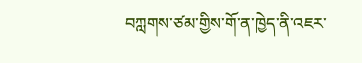བཀླགས་ཙམ་གྱིས་གོ་ན་ཁྱེད་ནི་འཇར་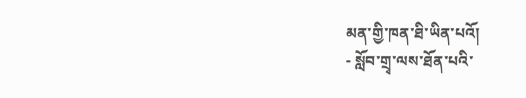མན་གྱི་ཁན་ཐི་ཡིན་པའོ།
- སློབ་གྲྭ་ལས་ཐོན་པའི་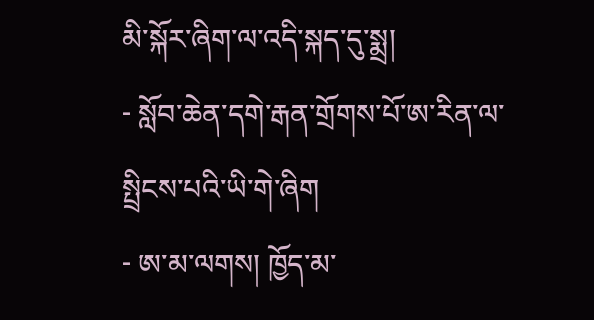མི་སྐོར་ཞིག་ལ་འདི་སྐད་དུ་སྨྲ།
- སློབ་ཆེན་དགེ་རྒན་གྲོགས་པོ་ཨ་རིན་ལ་སྤྲིངས་པའི་ཡི་གེ་ཞིག
- ཨ་མ་ལགས། ཁྱོད་མ་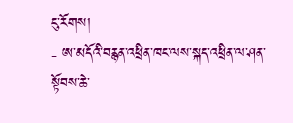ངུ་རོགས།
- ཨ་མདོའི་བརྙན་འཕྲིན་ཁང་ལས་སྐད་འཕྲིན་ལ་ཤན་སྟོབས་ཆེ་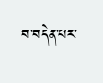བ་བདེན་པར་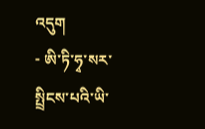འདུག
- ཨི་ཏི་ཧྭ་སར་སྤྲིངས་པའི་ཡི་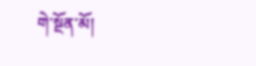གེ་སྔོན་མོ།